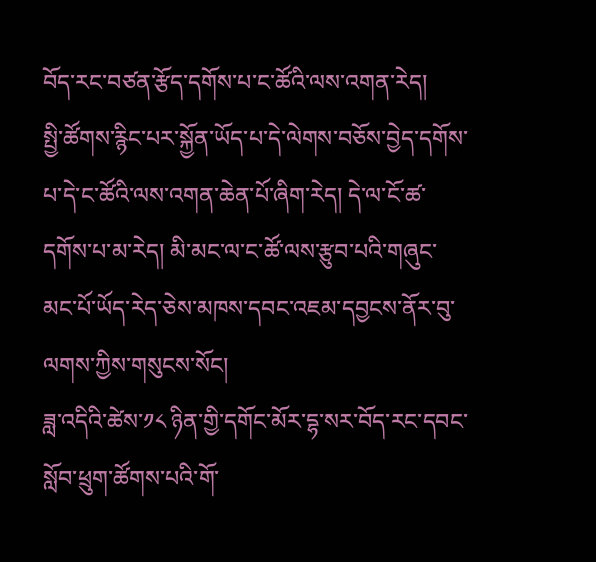བོད་རང་བཙན་རྩོད་དགོས་པ་ང་ཚོའི་ལས་འགན་རེད།
སྤྱི་ཚོགས་རྙིང་པར་སྐྱོན་ཡོད་པ་དེ་ལེགས་བཅོས་བྱེད་དགོས་པ་དེ་ང་ཚོའི་ལས་འགན་ཆེན་པོ་ཞིག་རེད། དེ་ལ་ངོ་ཚ་དགོས་པ་མ་རེད། མི་མང་ལ་ང་ཚོ་ལས་རྩུབ་པའི་གཞུང་མང་པོ་ཡོད་རེད་ཅེས་མཁས་དབང་འཇམ་དབྱངས་ནོར་བུ་ལགས་ཀྱིས་གསུངས་སོང།
ཟླ་འདིའི་ཚེས་༡༨ ཉིན་གྱི་དགོང་མོར་དྷ་སར་བོད་རང་དབང་སློབ་ཕྲུག་ཚོགས་པའི་གོ་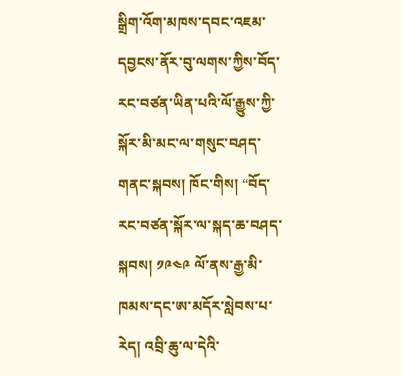སྒྲིག་འོག་མཁས་དབང་འཇམ་དབྱངས་ནོར་བུ་ལགས་ཀྱིས་བོད་རང་བཙན་ཡིན་པའི་ལོ་རྒྱུས་ཀྱི་སྐོར་མི་མང་ལ་གསུང་བཤད་གནང་སྐབས། ཁོང་གིས། “བོད་རང་བཙན་སྐོར་ལ་སྐད་ཆ་བཤད་སྐབས། ༡༩༤༩ ལོ་ནས་རྒྱ་མི་ཁམས་དང་ཨ་མདོར་སླེབས་པ་རེད། འབྲི་ཆུ་ལ་དེའི་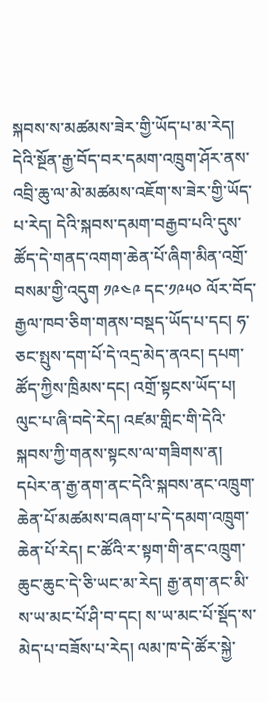སྐབས་ས་མཚམས་ཟེར་གྱི་ཡོད་པ་མ་རེད། དེའི་སྔོན་རྒྱ་བོད་བར་དམག་འཁྲུག་ཤོར་ནས་འབྲི་ཆུ་ལ་མེ་མཚམས་འཇོག་ས་ཟེར་གྱི་ཡོད་པ་རེད། དེའི་སྐབས་དམག་བརྒྱབ་པའི་དུས་ཚོད་དེ་གནད་འགག་ཆེན་པོ་ཞིག་མིན་འགྲོ་བསམ་གྱི་འདུག ༡༩༤༩ དང་༡༩༥༠ ལོར་བོད་རྒྱལ་ཁབ་ཅིག་གནས་བསྡད་ཡོད་པ་དང། ཧ་ཅང་སྤུས་དག་པོ་དེ་འདྲ་མེད་ནའང། དཔག་ཚོད་ཀྱིས་ཁྲིམས་དང། འགྲོ་སྟངས་ཡོད་པ། ལུང་པ་ཞི་བདེ་རེད། འཛམ་གླིང་གི་དེའི་སྐབས་ཀྱི་གནས་སྟངས་ལ་གཟིགས་ན། དཔེར་ན་རྒྱ་ནག་ནང་དེའི་སྐབས་ནང་འཁྲུག་ཆེན་པོ་མཚམས་བཞག་པ་དེ་དམག་འཁྲུག་ཆེན་པོ་རེད། ང་ཚོའི་ར་སྟག་གི་ནང་འཁྲུག་ཆུང་ཆུང་དེ་ཅི་ཡང་མ་རེད། རྒྱ་ནག་ནང་མི་ས་ཡ་མང་པོ་ཤི་བ་དང། ས་ཡ་མང་པོ་སྡོད་ས་མེད་པ་བཟོས་པ་རེད། ལམ་ཁ་དེ་ཚོར་སྐྱེ་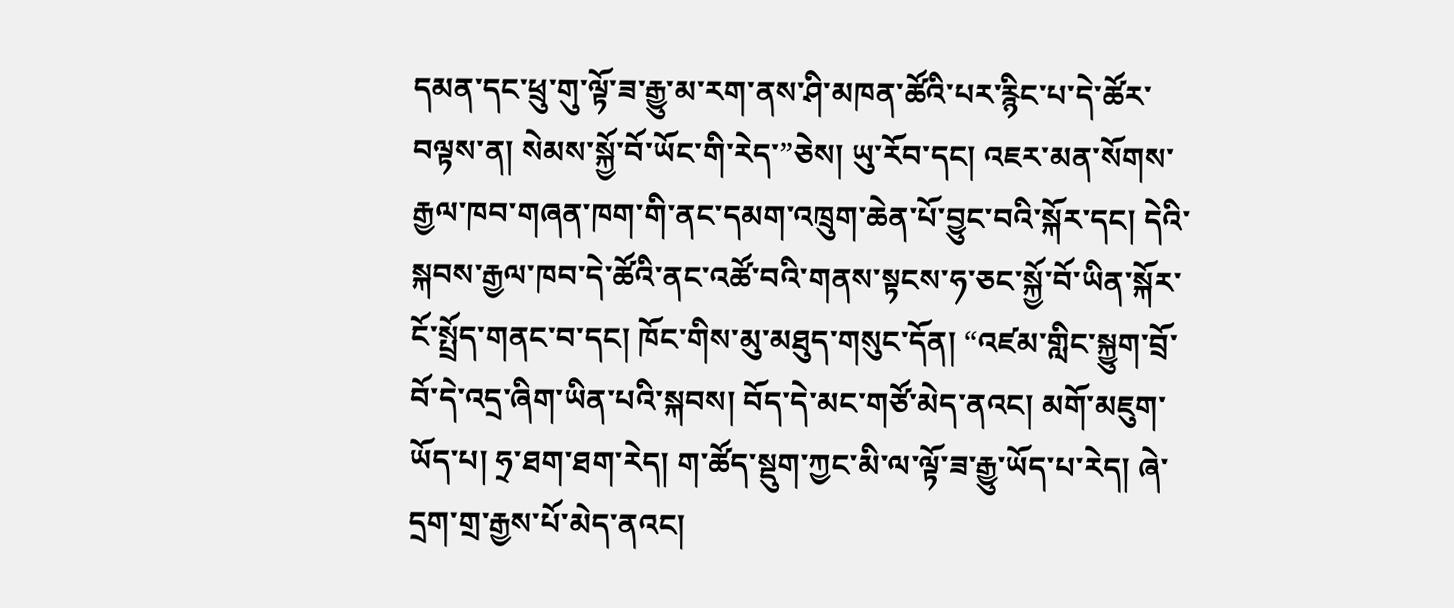དམན་དང་ཕྲུ་གུ་ལྟོ་ཟ་རྒྱུ་མ་རག་ནས་ཤི་མཁན་ཚོའི་པར་རྙིང་པ་དེ་ཚོར་བལྟས་ན། སེམས་སྐྱོ་བོ་ཡོང་གི་རེད་”ཅེས། ཡུ་རོབ་དང། འཇར་མན་སོགས་རྒྱལ་ཁབ་གཞན་ཁག་གི་ནང་དམག་འཁྲུག་ཆེན་པོ་བྱུང་བའི་སྐོར་དང། དེའི་སྐབས་རྒྱལ་ཁབ་དེ་ཚོའི་ནང་འཚོ་བའི་གནས་སྟངས་ཧ་ཅང་སྐྱོ་བོ་ཡིན་སྐོར་ངོ་སྤྲོད་གནང་བ་དང། ཁོང་གིས་མུ་མཐུད་གསུང་དོན། “འཛམ་གླིང་སྐྱུག་བྲོ་བོ་དེ་འདྲ་ཞིག་ཡིན་པའི་སྐབས། བོད་དེ་མང་གཙོ་མེད་ནའང། མགོ་མཇུག་ཡོད་པ། ཧྲ་ཐག་ཐག་རེད། ག་ཚོད་སྡུག་ཀྱང་མི་ལ་ལྟོ་ཟ་རྒྱུ་ཡོད་པ་རེད། ཞེ་དྲག་གྲ་རྒྱས་པོ་མེད་ནའང།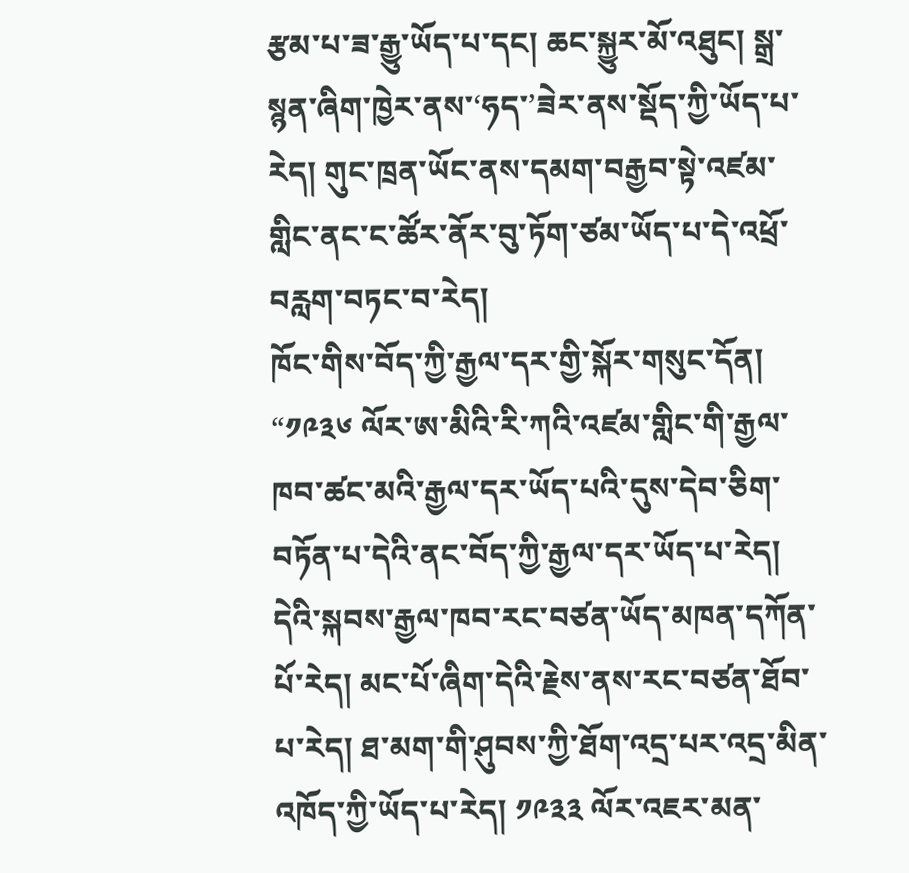རྩམ་པ་ཟ་རྒྱུ་ཡོད་པ་དང། ཆང་སྐྱུར་མོ་འཐུང། སྒྲ་སྙན་ཞིག་ཁྱེར་ནས་‘ཧད་’ཟེར་ནས་སྡོད་ཀྱི་ཡོད་པ་རེད། གུང་ཁྲན་ཡོང་ནས་དམག་བརྒྱབ་སྟེ་འཛམ་གླིང་ནང་ང་ཚོར་ནོར་བུ་ཏོག་ཙམ་ཡོད་པ་དེ་འཕྲོ་བརླག་བཏང་བ་རེད།
ཁོང་གིས་བོད་ཀྱི་རྒྱལ་དར་གྱི་སྐོར་གསུང་དོན། “༡༩༣༦ ལོར་ཨ་མིའི་རི་ཀའི་འཛམ་གླིང་གི་རྒྱལ་ཁབ་ཚང་མའི་རྒྱལ་དར་ཡོད་པའི་དུས་དེབ་ཅིག་བཏོན་པ་དེའི་ནང་བོད་ཀྱི་རྒྱལ་དར་ཡོད་པ་རེད། དེའི་སྐབས་རྒྱལ་ཁབ་རང་བཙན་ཡོད་མཁན་དཀོན་པོ་རེད། མང་པོ་ཞིག་དེའི་རྗེས་ནས་རང་བཙན་ཐོབ་པ་རེད། ཐ་མག་གི་ཤུབས་ཀྱི་ཐོག་འདྲ་པར་འདྲ་མིན་འཁོད་ཀྱི་ཡོད་པ་རེད། ༡༩༣༣ ལོར་འཇར་མན་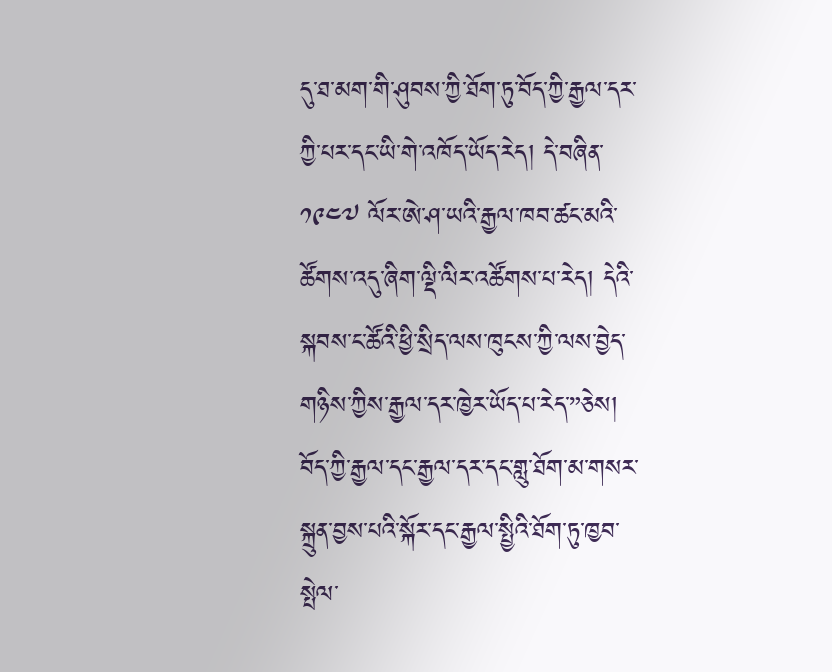དུ་ཐ་མག་གི་ཤུབས་ཀྱི་ཐོག་ཏུ་བོད་ཀྱི་རྒྱལ་དར་ཀྱི་པར་དང་ཡི་གེ་འཁོད་ཡོད་རེད། དེ་བཞིན་༡༩༤༧ ལོར་ཨེ་ཤ་ཡའི་རྒྱལ་ཁབ་ཚང་མའི་ཚོགས་འདུ་ཞིག་ལྡི་ལིར་འཚོགས་པ་རེད། དེའི་སྐབས་ང་ཚོའི་ཕྱི་སྲིད་ལས་ཁུངས་ཀྱི་ལས་བྱེད་གཉིས་ཀྱིས་རྒྱལ་དར་ཁྱེར་ཡོད་པ་རེད་”ཅེས། བོད་ཀྱི་རྒྱལ་དང་རྒྱལ་དར་དང་གླུ་ཐོག་མ་གསར་སྐྲུན་བྱས་པའི་སྐོར་དང་རྒྱལ་སྤྱིའི་ཐོག་ཏུ་ཁྱབ་སྤེལ་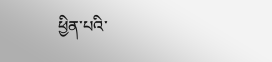ཕྱིན་པའི་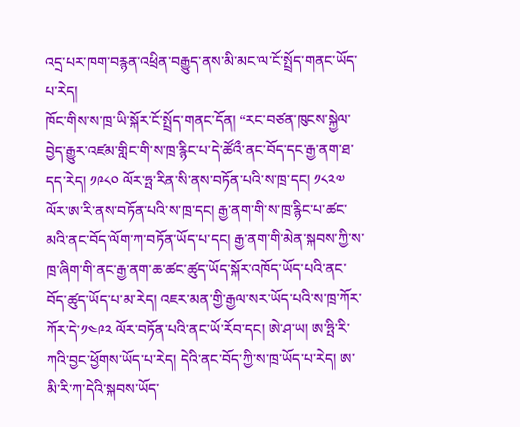འདྲ་པར་ཁག་བརྙན་འཕྲིན་བརྒྱུད་ནས་མི་མང་ལ་ངོ་སྤྲོད་གནང་ཡོད་པ་རེད།
ཁོང་གིས་ས་ཁྲ་ཡི་སྐོར་ངོ་སྤྲོད་གནང་དོན། “རང་བཙན་ཁུངས་སྐྱེལ་བྱེད་རྒྱུར་འཛམ་གླིང་གི་ས་ཁྲ་རྙིང་པ་དེ་ཚོའྀ་ནང་བོད་དང་རྒྱ་ནག་ཐ་དད་རེད། ༡༩༨༠ ལོར་ཧྤ་རིན་སི་ནས་བཏོན་པའི་ས་ཁྲ་དང། ༡༨༢༧ ལོར་ཨ་རི་ནས་བཏོན་པའི་ས་ཁྲ་དང། རྒྱ་ནག་གི་ས་ཁྲ་རྙིང་པ་ཚང་མའི་ནང་བོད་ལོག་ཀ་བཏོན་ཡོད་པ་དང། རྒྱ་ནག་གི་མེན་སྐབས་ཀྱི་ས་ཁྲ་ཞིག་གི་ནང་རྒྱ་ནག་ཆ་ཚང་ཚུད་ཡོད་སྐོར་འཁོད་ཡོད་པའི་ནང་བོད་ཚུད་ཡོད་པ་མ་རེད། འཇར་མན་གྱི་རྒྱལ་སར་ཡོད་པའི་ས་ཁྲ་ཀོར་ཀོར་དེ་༡༤༩༢ ལོར་བཏོན་པའི་ནང་ཡོ་རོབ་དང། ཨེ་ཤ་ཡ། ཨ་ཧྤི་རི་ཀའི་བྱང་ཕྱོགས་ཡོད་པ་རེད། དེའི་ནང་བོད་ཀྱི་ས་ཁྲ་ཡོད་པ་རེད། ཨ་མི་རི་ཀ་དེའི་སྐབས་ཡོད་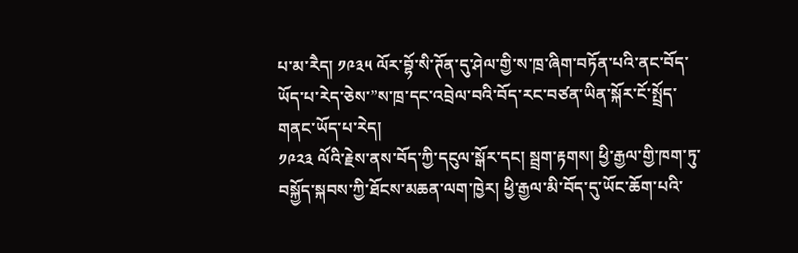པ་མ་རཻད། ༡༩༣༥ ལོར་བྷོ་སི་ཊོན་དུ་ཤེལ་གྱི་ས་ཁྲ་ཞིག་བཏོན་པའི་ནང་བོད་ཡོད་པ་རེད་ཅེས་”ས་ཁྲ་དང་འབྲེལ་བའི་བོད་རང་བཙན་ཡིན་སྐོར་ངོ་སྤྲོད་གནང་ཡོད་པ་རེད།
༡༩༢༣ ལོའི་རྗེས་ནས་བོད་ཀྱི་དངུལ་སྒོར་དང། སྦྲག་རྟགས། ཕྱི་རྒྱལ་གྱི་ཁག་ཏུ་བསྐྱོད་སྐབས་ཀྱི་ཐོངས་མཆན་ལག་ཁྱེར། ཕྱི་རྒྱལ་མི་བོད་དུ་ཡོང་ཆོག་པའི་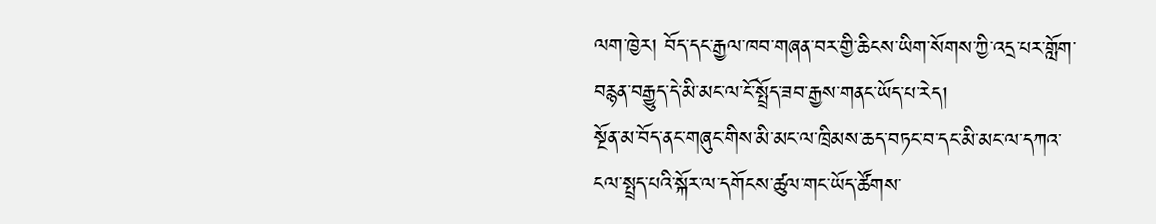ལག་ཁྱེར། བོད་དང་རྒྱལ་ཁབ་གཞན་བར་གྱི་ཆིངས་ཡིག་སོགས་ཀྱི་འདྲ་པར་གློག་བརྙན་བརྒྱུད་དེ་མི་མང་ལ་ངོ་སྤྲོད་ཟབ་རྒྱས་གནང་ཡོད་པ་རེད།
སྔོན་མ་བོད་ནང་གཞུང་གིས་མི་མང་ལ་ཁྲིམས་ཆད་བཏང་བ་དང་མི་མང་ལ་དཀའ་ངལ་སྤྲད་པའི་སྐོར་ལ་དགོངས་ཚུལ་གང་ཡོད་ཚོགས་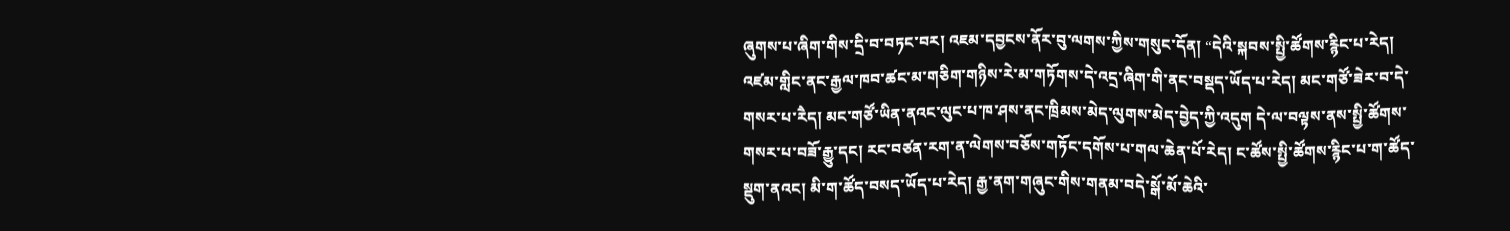ཞུགས་པ་ཞིག་གིས་དྲི་བ་བཏང་བར། འཇམ་དབྱངས་ནོར་བུ་ལགས་ཀྱིས་གསུང་དོན། “དེའི་སྐབས་སྤྱི་ཚོགས་རྙིང་པ་རེད། འཛམ་གླིང་ནང་རྒྱལ་ཁབ་ཚང་མ་གཅིག་གཉིས་རེ་མ་གཏོགས་དེ་འདྲ་ཞིག་གི་ནང་བསྡད་ཡོད་པ་རེད། མང་གཙོ་ཟེར་བ་དེ་གསར་པ་རཻད། མང་གཙོ་ཡིན་ནའང་ལུང་པ་ཁ་ཤས་ནང་ཁྲིམས་མེད་ལུགས་མེད་བྱེད་ཀྱི་འདུག དེ་ལ་བལྟས་ནས་སྤྱི་ཚོགས་གསར་པ་བཟོ་རྒྱུ་དང། རང་བཙན་རག་ན་ལེགས་བཅོས་གཏོང་དགོས་པ་གལ་ཆེན་པོ་རེད། ང་ཚོས་སྤྱི་ཚོགས་རྙིང་པ་ག་ཚོད་སྡུག་ནའང། མི་ག་ཚོད་བསད་ཡོད་པ་རེད། རྒྱ་ནག་གཞུང་གིས་གནམ་བདེ་སྒོ་མོ་ཆེའི་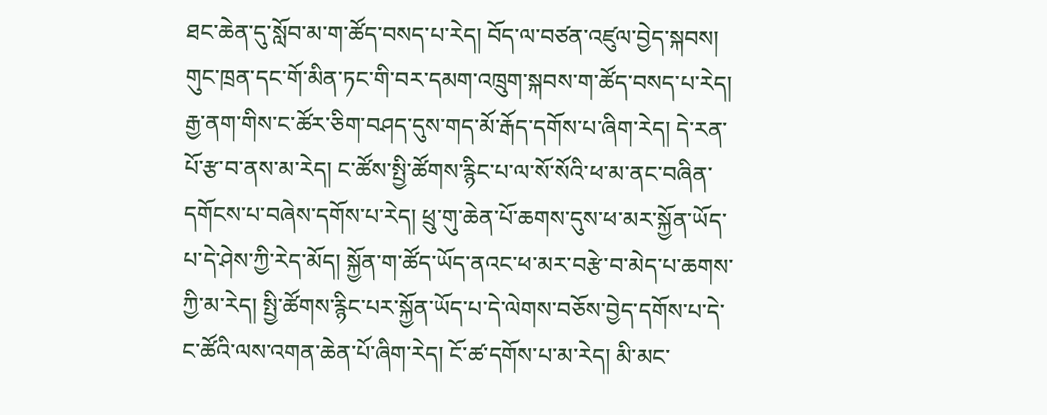ཐང་ཆེན་དུ་སློབ་མ་ག་ཚོད་བསད་པ་རེད། བོད་ལ་བཙན་འཛུལ་བྱེད་སྐབས། གུང་ཁྲན་དང་གོ་མིན་ཏང་གི་བར་དམག་འཁྲུག་སྐབས་ག་ཚོད་བསད་པ་རེད། རྒྱ་ནག་གིས་ང་ཚོར་ཅིག་བཤད་དུས་གད་མོ་རྒོད་དགོས་པ་ཞིག་རེད། དེ་རན་པོ་རྩ་བ་ནས་མ་རེད། ང་ཚོས་སྤྱི་ཚོགས་རྙིང་པ་ལ་སོ་སོའི་ཕ་མ་ནང་བཞིན་དགོངས་པ་བཞེས་དགོས་པ་རེད། ཕྲུ་གུ་ཆེན་པོ་ཆགས་དུས་ཕ་མར་སྐྱོན་ཡོད་པ་དེ་ཤེས་ཀྱི་རེད་མོད། སྐྱོན་ག་ཚོད་ཡོད་ནའང་ཕ་མར་བརྩེ་བ་མེད་པ་ཆགས་ཀྱི་མ་རེད། སྤྱི་ཚོགས་རྙིང་པར་སྐྱོན་ཡོད་པ་དེ་ལེགས་བཅོས་བྱེད་དགོས་པ་དེ་ང་ཚོའི་ལས་འགན་ཆེན་པོ་ཞིག་རེད། ངོ་ཚ་དགོས་པ་མ་རེད། མི་མང་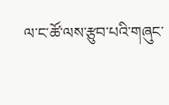ལ་ང་ཚོ་ལས་རྩུབ་པའི་གཞུང་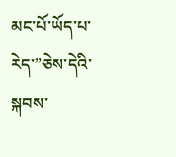མང་པོ་ཡོད་པ་རེད་”ཅེས་དེའི་སྐབས་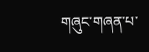གཞུང་གཞན་པ་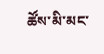ཚོས་མི་མང་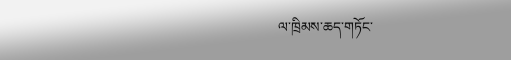ལ་ཁྲིམས་ཆད་གཏོང་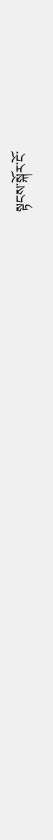སྟངས་སྐོར་ངོ་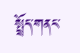སྤྲོད་གནང་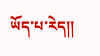ཡོད་པ་རེད།།